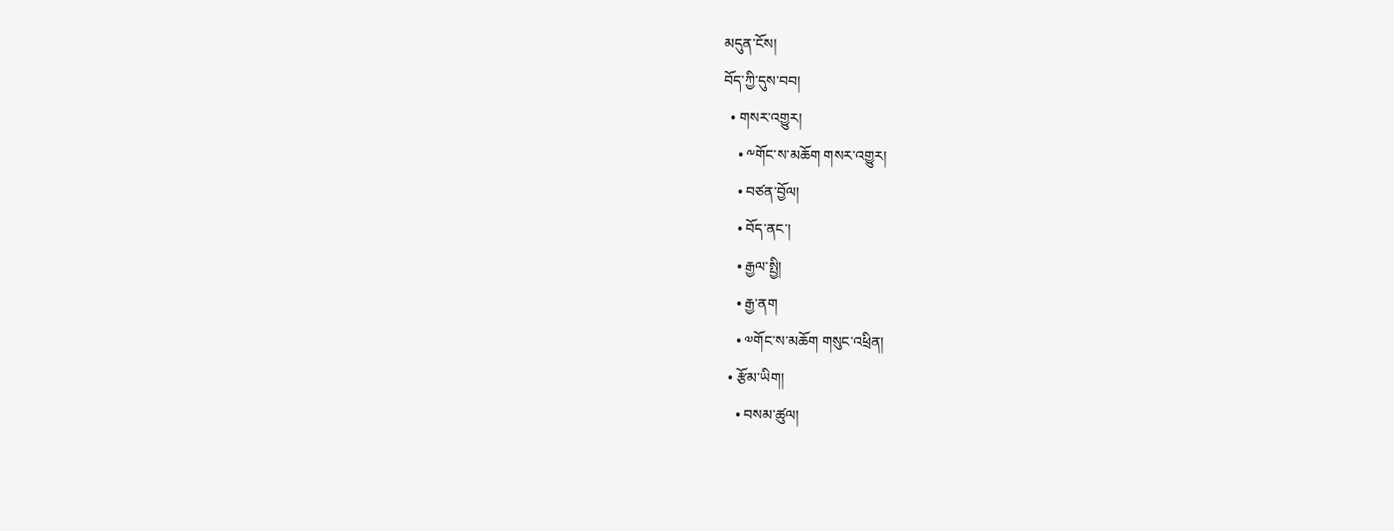མདུན་ངོས།
བོད་ཀྱི་དུས་བབ།
  • གསར་འགྱུར།
    • ༸གོང་ས་མཆོག གསར་འགྱུར།
    • བཙན་བྱོལ།
    • བོད་ནང་།
    • རྒྱལ་སྤྱི།
    • རྒྱ་ནག
    • ༧གོང་ས་མཆོག གསུང་འཕྲིན།
  • རྩོམ་ཡིག།
    • བསམ་ཚུལ།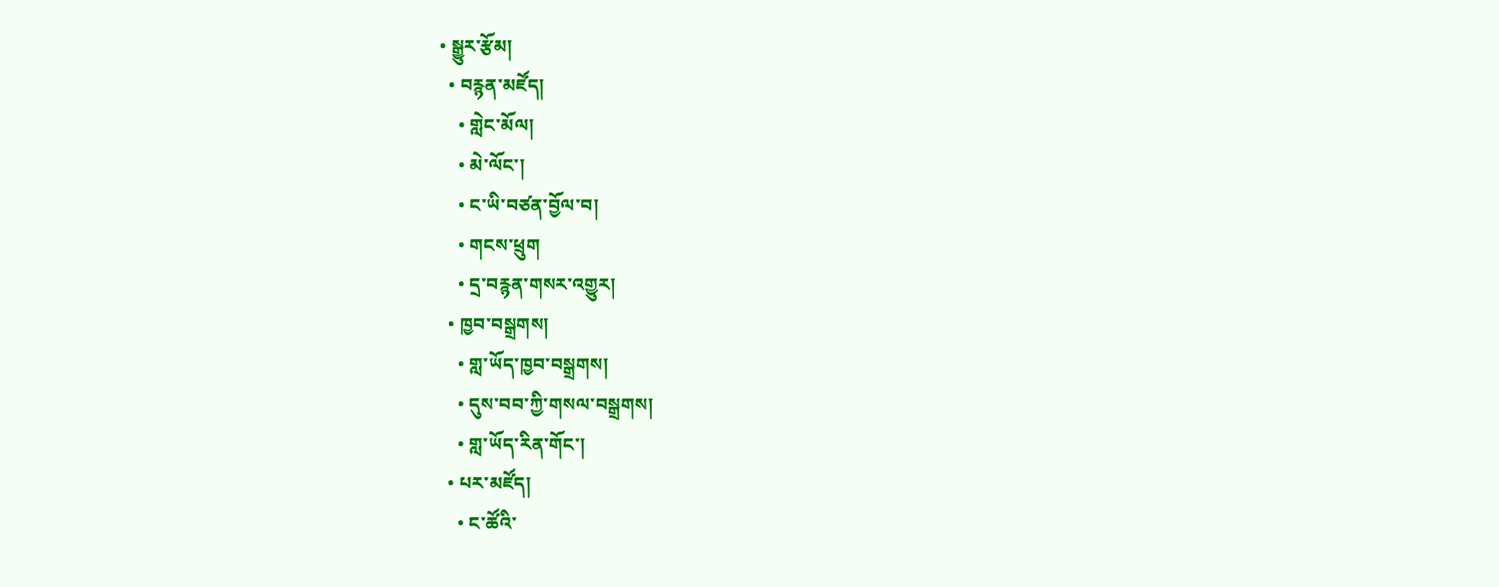• སྒྱུར་རྩོམ།
  • བརྙན་མཛོད།
    • གླེང་མོལ།
    • མེ་ལོང་།
    • ང་ཡི་བཙན་བྱོལ་བ།
    • གངས་ཕྲུག
    • དྲ་བརྙན་གསར་འགྱུར།
  • ཁྱབ་བསྒྲགས།
    • གླ་ཡོད་ཁྱབ་བསྒྲགས།
    • དུས་བབ་ཀྱི་གསལ་བསྒྲགས།
    • གླ་ཡོད་རིན་གོང་།
  • པར་མཛོད།
    • ང་ཚོའི་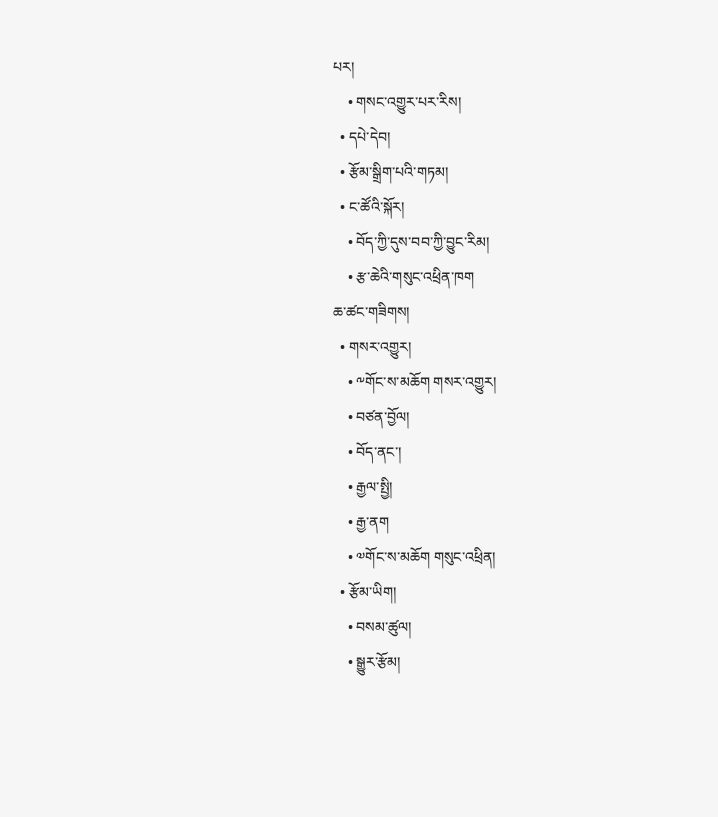པར།
    • གསང་འགྱུར་པར་རིས།
  • དཔེ་དེབ།
  • རྩོམ་སྒྲིག་པའི་གཏམ།
  • ང་ཚོའི་སྐོར།
    • བོད་ཀྱི་དུས་བབ་ཀྱི་བྱུང་རིམ།
    • རྩ་ཆེའི་གསུང་འཕྲིན་ཁག
ཆ་ཚང་གཟིགས།
  • གསར་འགྱུར།
    • ༸གོང་ས་མཆོག གསར་འགྱུར།
    • བཙན་བྱོལ།
    • བོད་ནང་།
    • རྒྱལ་སྤྱི།
    • རྒྱ་ནག
    • ༧གོང་ས་མཆོག གསུང་འཕྲིན།
  • རྩོམ་ཡིག།
    • བསམ་ཚུལ།
    • སྒྱུར་རྩོམ།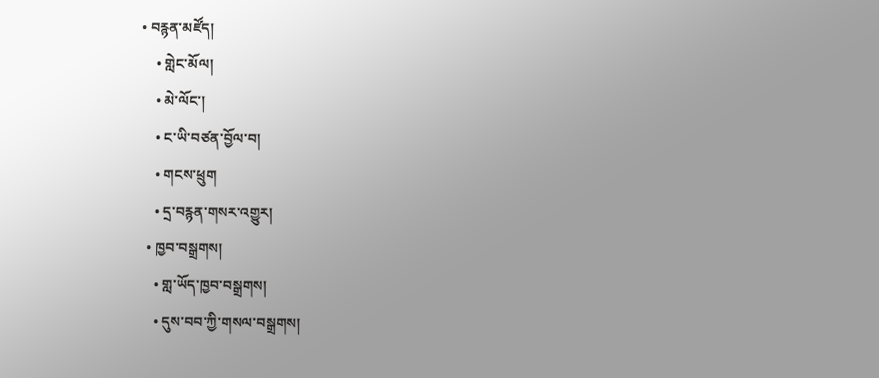• བརྙན་མཛོད།
    • གླེང་མོལ།
    • མེ་ལོང་།
    • ང་ཡི་བཙན་བྱོལ་བ།
    • གངས་ཕྲུག
    • དྲ་བརྙན་གསར་འགྱུར།
  • ཁྱབ་བསྒྲགས།
    • གླ་ཡོད་ཁྱབ་བསྒྲགས།
    • དུས་བབ་ཀྱི་གསལ་བསྒྲགས།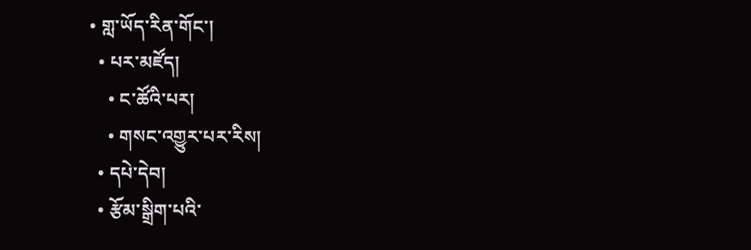• གླ་ཡོད་རིན་གོང་།
  • པར་མཛོད།
    • ང་ཚོའི་པར།
    • གསང་འགྱུར་པར་རིས།
  • དཔེ་དེབ།
  • རྩོམ་སྒྲིག་པའི་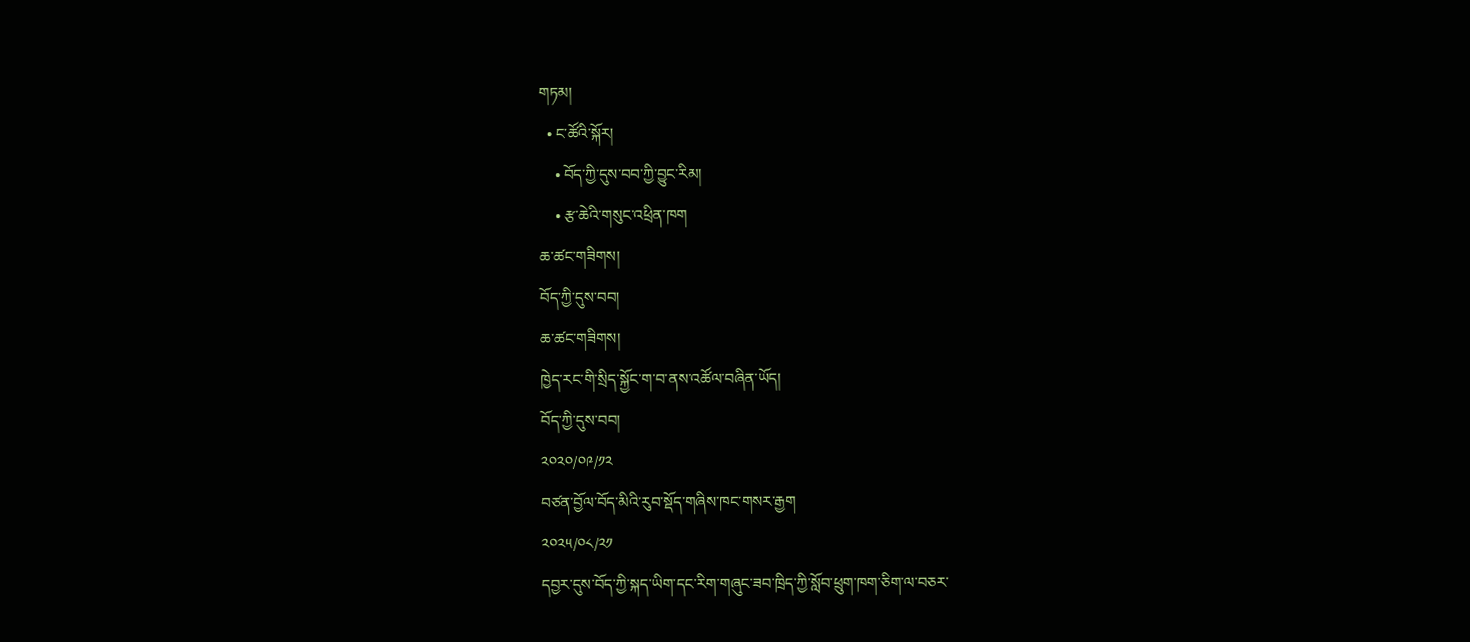གཏམ།
  • ང་ཚོའི་སྐོར།
    • བོད་ཀྱི་དུས་བབ་ཀྱི་བྱུང་རིམ།
    • རྩ་ཆེའི་གསུང་འཕྲིན་ཁག
ཆ་ཚང་གཟིགས།
བོད་ཀྱི་དུས་བབ།
ཆ་ཚང་གཟིགས།
ཁྱེད་རང་གི་སྲིད་སྐྱོང་ག་བ་ནས་འཚོལ་བཞིན་ཡོད།
བོད་ཀྱི་དུས་བབ།
༢༠༢༠/༠༩/༡༢
བཙན་བྱོལ་བོད་མིའི་རུབ་སྡོད་གཞིས་ཁང་གསར་རྒྱག
༢༠༢༥/༠༨/༢༡
དབྱར་དུས་བོད་ཀྱི་སྐད་ཡིག་དང་རིག་གཞུང་ཟབ་ཁྲིད་ཀྱི་སློབ་ཕྲུག་ཁག་ཅིག་ལ་བཅར་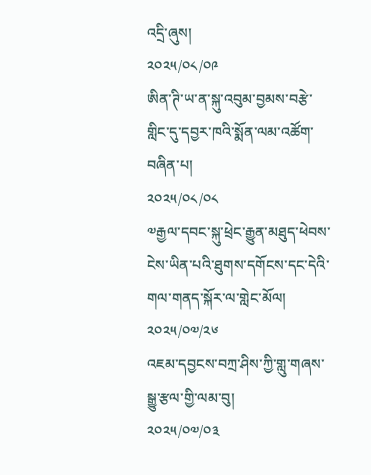འདྲི་ཞུས།
༢༠༢༥/༠༨/༠༩
ཨིན་ཊི་ཡ་ན་སྐུ་འབུམ་བྱམས་བརྩེ་གླིང་དུ་དབྱར་ཁའི་སྨོན་ལམ་འཚོག་བཞིན་པ།
༢༠༢༥/༠༨/༠༨
༧རྒྱལ་དབང་སྐུ་ཕྲེང་རྒྱུན་མཐུད་ཕེབས་ངེས་ཡིན་པའི་ཐུགས་དགོངས་དང་དེའི་གལ་གནད་སྐོར་ལ་གླེང་མོལ།
༢༠༢༥/༠༧/༢༦
འཇམ་དབྱངས་བཀྲ་ཤིས་ཀྱི་གླུ་གཞས་སྒྱུ་རྩལ་གྱི་ལམ་བུ།
༢༠༢༥/༠༧/༠༣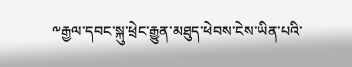༸རྒྱལ་དབང་སྐུ་ཕྲེང་རྒྱུན་མཐུད་ཕེབས་ངེས་ཡིན་པའི་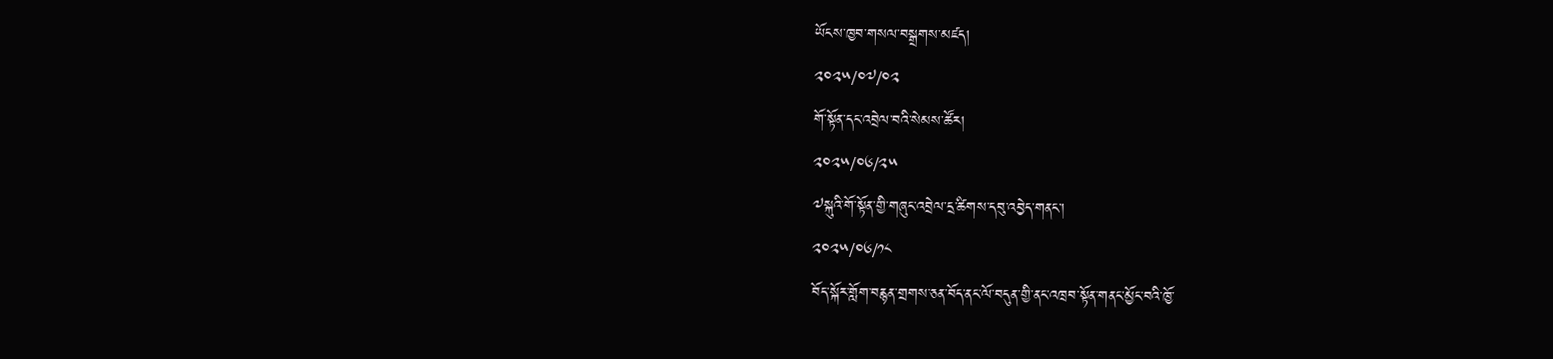ཡོངས་ཁྱབ་གསལ་བསྒྲགས་མཛད།
༢༠༢༥/༠༧/༠༢
གོ་སྟོན་དང་འབྲེལ་བའི་སེམས་ཚོར།
༢༠༢༥/༠༦/༢༥
༧སྐུའི་གོ་སྟོན་གྱི་གཞུང་འབྲེལ་དྲ་ཚིགས་དབུ་འབྱེད་གནང་།
༢༠༢༥/༠༦/༡༨
བོད་སྐོར་གློག་བརྙན་གྲགས་ཅན་བོད་ནང་ལོ་བདུན་གྱི་ནང་འཁྲབ་སྟོན་གནང་མྱོང་བའི་ཁྱོ་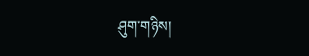ཤུག་གཉིས།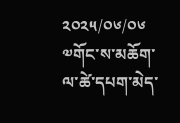༢༠༢༥/༠༦/༠༦
༧གོང་ས་མཆོག་ལ་ཚེ་དཔག་མེད་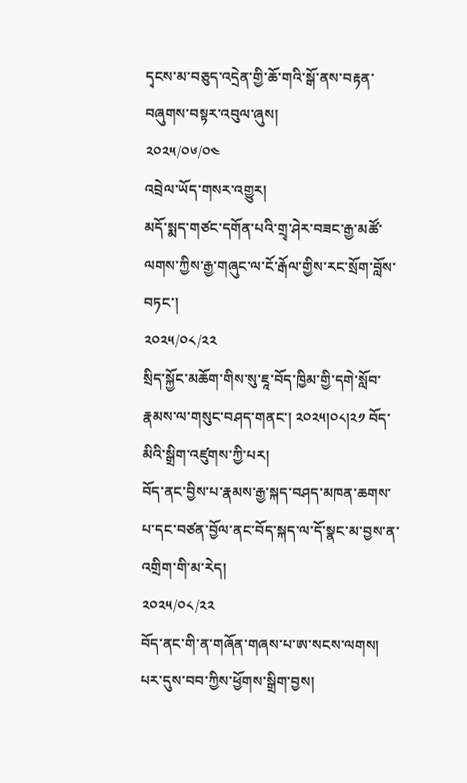དྭངས་མ་བཅུད་འདྲེན་གྱི་ཆོ་གའི་སྒོ་ནས་བརྟན་བཞུགས་བསྟར་འབུལ་ཞུས།
༢༠༢༥/༠༦/༠༤
འབྲེལ་ཡོད་གསར་འགྱུར།
མདོ་སྨད་གཙང་དགོན་པའི་གྲྭ་ཤེར་བཟང་རྒྱ་མཚོ་ལགས་ཀྱིས་རྒྱ་གཞུང་ལ་ངོ་རྒོལ་གྱིས་རང་སྲོག་བློས་བཏང་།
༢༠༢༥/༠༨/༢༢
སྲིད་སྐྱོང་མཆོག་གིས་སུ་ཇཱ་བོད་ཁྱིམ་གྱི་དགེ་སློབ་རྣམས་ལ་གསུང་བཤད་གནང་། ༢༠༢༥།༠༨།༢༡ བོད་མིའི་སྒྲིག་འཛུགས་ཀྱི་པར།
བོད་ནང་བྱིས་པ་རྣམས་རྒྱ་སྐད་བཤད་མཁན་ཆགས་པ་དང་བཙན་བྱོལ་ནང་བོད་སྐད་ལ་དོ་སྣང་མ་བྱས་ན་འགྲིག་གི་མ་རེད།
༢༠༢༥/༠༨/༢༢
བོད་ནང་གི་ན་གཞོན་གཞས་པ་ཨ་སངས་ལགས། པར་དུས་བབ་ཀྱིས་ཕྱོགས་སྒྲིག་བྱས།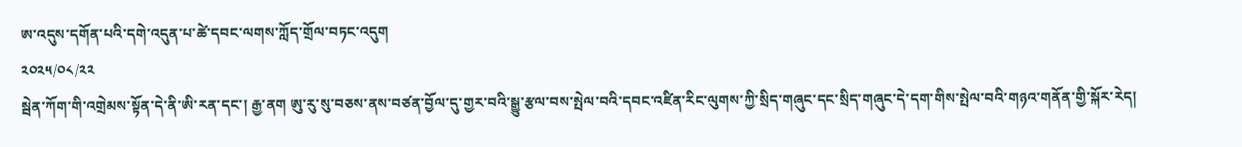ཨ་འདུས་དགོན་པའི་དགེ་འདུན་པ་ཚེ་དབང་ལགས་ཀློད་གྲོལ་བཏང་འདུག
༢༠༢༥/༠༨/༢༢
སྦེན་ཀོག་གི་འགྲེམས་སྟོན་དེ་ནི་ཨི་རན་དང་། རྒྱ་ནག ཨུ་རུ་སུ་བཅས་ནས་བཙན་བྱོལ་དུ་གྱར་བའི་སྒྱུ་རྩལ་བས་སྤེལ་བའི་དབང་འཛིན་རིང་ལུགས་ཀྱི་སྲིད་གཞུང་དང་སྲིད་གཞུང་དེ་དག་གིས་སྤེལ་བའི་གཉའ་གནོན་གྱི་སྐོར་རེད།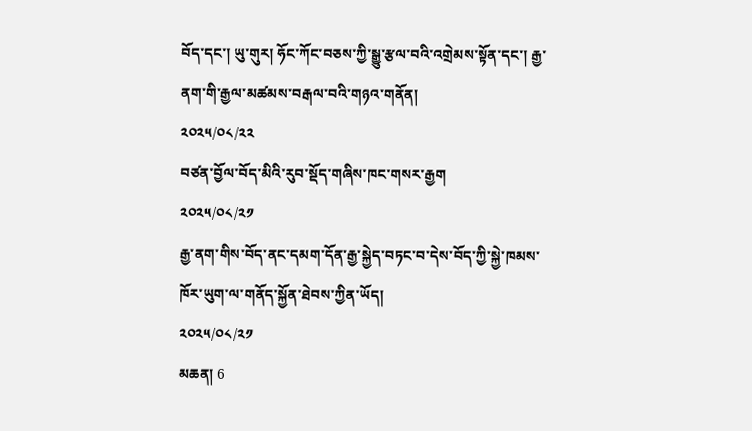བོད་དང་། ཡུ་གུར། ཧོང་ཀོང་བཅས་ཀྱི་སྒྱུ་རྩལ་བའི་འགྲེམས་སྟོན་དང་། རྒྱ་ནག་གི་རྒྱལ་མཚམས་བརྒལ་བའི་གཉའ་གནོན།
༢༠༢༥/༠༨/༢༢
བཙན་བྱོལ་བོད་མིའི་རུབ་སྡོད་གཞིས་ཁང་གསར་རྒྱག
༢༠༢༥/༠༨/༢༡
རྒྱ་ནག་གིས་བོད་ནང་དམག་དོན་རྒྱ་སྐྱེད་བཏང་བ་དེས་བོད་ཀྱི་སྐྱེ་ཁམས་ཁོར་ཡུག་ལ་གནོད་སྐྱོན་ཐེབས་ཀྱིན་ཡོད།
༢༠༢༥/༠༨/༢༡
མཆན། 6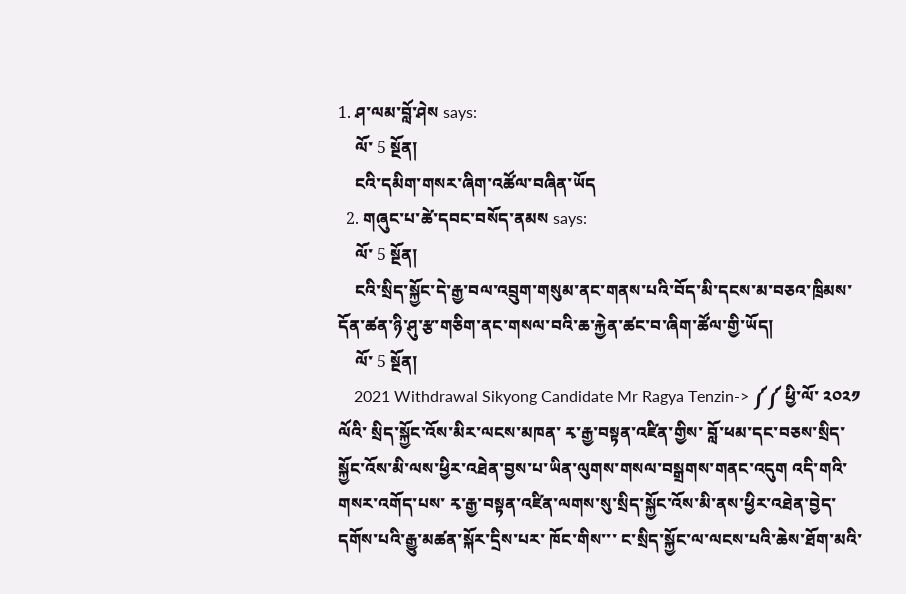1. ཤ་ལམ་བློ་ཤེས says:
    ལོ་ 5 སྔོན།
    ངའི་དམིག་གསར་ཞིག་འཚོལ་བཞིན་ཡོད
  2. གཞུང་པ་ཚེ་དབང་བསོད་ནམས says:
    ལོ་ 5 སྔོན།
    ངའི་སྲིད་སྐྱོང་དེ་རྒྱ་བལ་འབྲུག་གསུམ་ནང་གནས་པའི་བོད་མི་དངས་མ་བཅའ་ཁྲིམས་དོན་ཚན་ཉི་ཤུ་རྩ་གཅིག་ནང་གསལ་བའི་ཆ་རྐྱེན་ཚང་བ་ཞིག་ཚོལ་གྱི་ཡོད།
    ལོ་ 5 སྔོན།
    2021 Withdrawal Sikyong Candidate Mr Ragya Tenzin-> ༼༼ ཕྱི་ལོ་ ༢༠༢༡ ལོའི་ སྲིད་སྐྱོང་འོས་མིར་ལངས་མཁན་ རྭ་རྒྱ་བསྟན་འཛིན་གྱིས་ བློ་ཕམ་དང་བཅས་སྲིད་སྐྱོང་འོས་མི་ལས་ཕྱིར་འཐེན་བྱས་པ་ཡིན་ལུགས་གསལ་བསྒྲགས་གནང་འདུག འདི་གའི་གསར་འགོད་པས་ རྭ་རྒྱ་བསྟན་འཛིན་ལགས་སུ་སྲིད་སྐྱོང་འོས་མི་ནས་ཕྱིར་འཐེན་བྱེད་དགོས་པའི་རྒྱུ་མཚན་སྐོར་དྲིས་པར་ ཁོང་གིས་་་ ང་སྲིད་སྐྱོང་ལ་ལངས་པའི་ཆེས་ཐོག་མའི་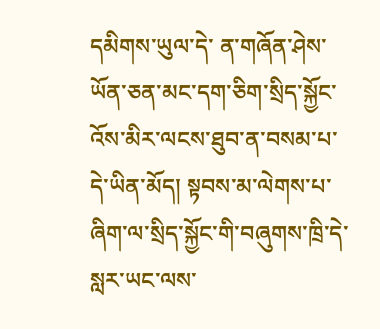དམིགས་ཡུལ་དེ་ ན་གཞོན་ཤེས་ཡོན་ཅན་མང་དག་ཅིག་སྲིད་སྐྱོང་འོས་མིར་ལངས་ཐུབ་ན་བསམ་པ་དེ་ཡིན་མོད། སྟབས་མ་ལེགས་པ་ཞིག་ལ་སྲིད་སྐྱོང་གི་བཞུགས་ཁྲི་དེ་སླར་ཡང་ལས་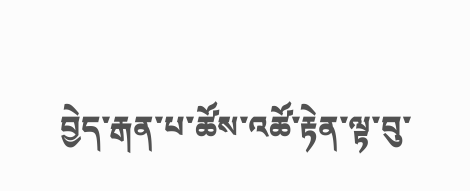བྱེད་རྒན་པ་ཚོས་འཚོ་རྟེན་ལྟ་བུ་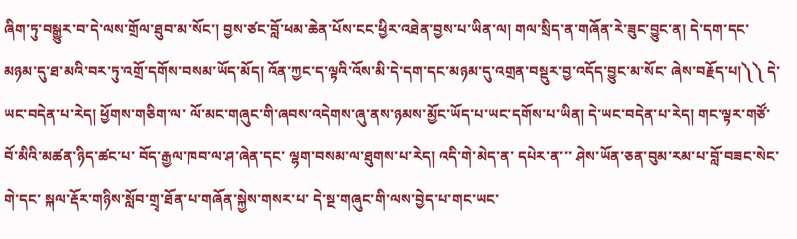ཞིག་ཏུ་བསྒྱུར་བ་དེ་ལས་གྲོལ་ཐུབ་མ་སོང་། བྱས་ཙང་བློ་ཕམ་ཆེན་པོས་ངང་ཕྱིར་འཐེན་བྱས་པ་ཡིན་ལ། གལ་སྲིད་ན་གཞོན་རེ་ཟུང་བྱུང་ན། དེ་དག་དང་མཉམ་དུ་ཐ་མའི་བར་ཏུ་འགྲོ་དགོས་བསམ་ཡོད་མོད། འོན་ཀྱང་ད་ལྟའི་འོས་མི་དེ་དག་དང་མཉམ་དུ་འགྲན་བསྡུར་བྱ་འདོད་བྱུང་མ་སོང་ ཞེས་བརྗོད་པ།༽༽ དེ་ཡང་བདེན་པ་རེད། ཕྱོགས་གཅིག་ལ་ ལོ་མང་གཞུང་གི་ཞབས་འདེགས་ཞུ་ནས་ཉམས་མྱོང་ཡོད་པ་ཡང་དགོས་པ་ཡིན། དེ་ཡང་བདེན་པ་རེད། གང་ལྟར་གཙོ་བོ་མིའི་མཚན་ཉིད་ཚང་པ་ བོད་རྒྱལ་ཁབ་ལ་ཤ་ཞེན་དང་ ལྷག་བསམ་ལ་ཐུགས་པ་རེད། འདི་གེ་མེད་ན་ དཔེར་ན་་་ ཤེས་ཡོན་ཅན་བུམ་རམ་པ་བློ་བཟང་སེང་གེ་དང་ སྐལ་རྡོར་གཉིས་སློབ་གྲྭ་ཐོན་པ་གཞོན་སྐྱེས་གསར་པ་ དེ་སྔ་གཞུང་གི་ལས་བྱེད་པ་གང་ཡང་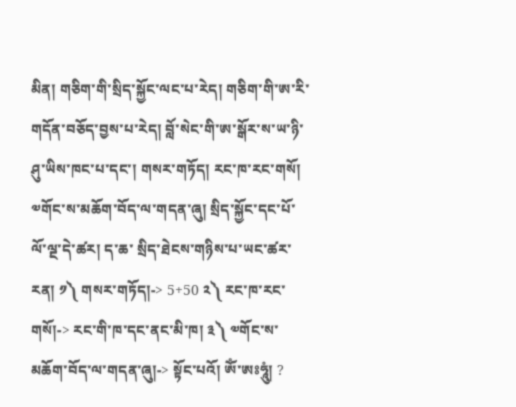མིན། གཅིག་གི་སྲིད་སྐྱོང་ལང་པ་རེད། གཅིག་གི་ཨ་རི་གདོན་བཅོད་བྱས་པ་རེད། བློ་སེང་གི་ཨ་སྒོར་ས་ཡ་ཉི་ཤུ་ཡིས་ཁང་པ་དང་། གསར་གཏོད། རང་ཁ་རང་གསོ། ༧གོང་ས་མཆོག་བོད་ལ་གདན་ཞུ། སྲིད་སྐྱོང་དང་པོ་ལོ་ལྔ་དེ་ཚར། ད་ཆ་ སྲིད་ཐེངས་གཉིས་པ་ཡང་ཚར་རན། ༡༽ གསར་གཏོད།-> 5+50 ༢༽ རང་ཁ་རང་གསོ།-> རང་གི་ཁ་དང་ནང་མི་ཁ། ༣༽ ༧གོང་ས་མཆོག་བོད་ལ་གདན་ཞུ།-> སྟོང་པའོ། ཨོཾ་ཨཿཧཱུཾ། ?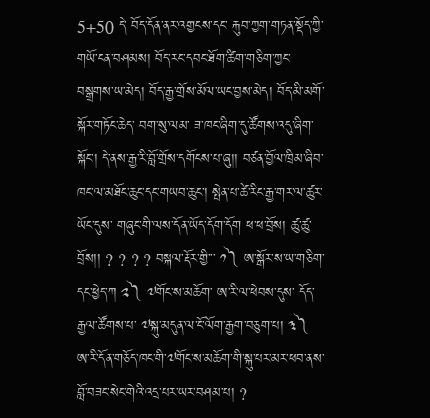5+50 དེ་ བོད་དོན་ནར་འགྱངས་དང་ རྐུབ་ཀྱག་གཏན་སྡོད་ཀྱི་གཡོ་ངན་བཤམས། བོད་རང་དབང་ཐོག་ཚིག་གཅིག་ཀྱང་བསྒྲགས་ཡ་མེད། བོད་རྒྱ་གྲོས་མོལ་ཡང་བྱས་མེད། བོད་མི་མགོ་སྐོར་གཏོང་ཆེད་ བག་སུ་ལམ་ ཟ་ཁང་ཞིག་དུ་ཚོགས་འདུ་ཞིག་སྐོང་། དེ་ནས་རྒྱ་རི་བློ་གྲོས་དགོངས་པ་ཞུ།། བཙན་བྱོལ་ཁྲིམ་ཞིབ་ཁང་ལ་མཐོང་ཆུང་དང་གཡབ་ཆུང་། སྤེན་པ་ཚེ་རིང་རྒྱ་གར་ལ་ཚུར་ཡོང་དུས་ གཞུང་གི་ལས་དོན་ཡོད་དོག་དོག ཕ་ཕ་བྲོས། ཚུ་ཚུ་བྲོས།། ? ? ? ? བསྐལ་རྡོར་གྱི་་་ ༡༽ ཨ་སྒོར་ས་ཡ་གཅིག་དང་ཕྱེད་ཀ ༢༽ ༧གོང་ས་མཆོག་ ཨ་རི་ལ་ཕེབས་དུས་ དོད་རྒྱལ་ཚོགས་པ་ ༧སྐུ་མདུན་ལ་ངོ་ལོག་རྒྱག་བཅུག་པ། ༣༽ ཨ་རི་དོན་གཅོད་ཁང་གི་༧གོང་ས་མཆོག་གི་སྐུ་པར་མར་ཕབ་ནས་ བློ་བཟང་སེང་གེའི་འདྲ་པར་ཡར་བཤམ་པ། ?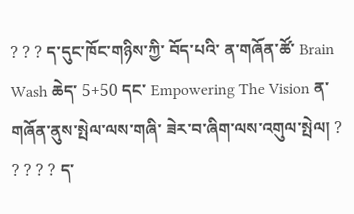? ? ? ད་དུང་ཁོང་གཉིས་ཀྱི་ བོད་པའི་ ན་གཞོན་ཚོ་ Brain Wash ཆེད་ 5+50 དང་ Empowering The Vision ན་གཞོན་ནུས་སྤེལ་ལས་གཞི་ ཟེར་བ་ཞིག་ལས་འགུལ་སྤེལ། ? ? ? ? ? ད་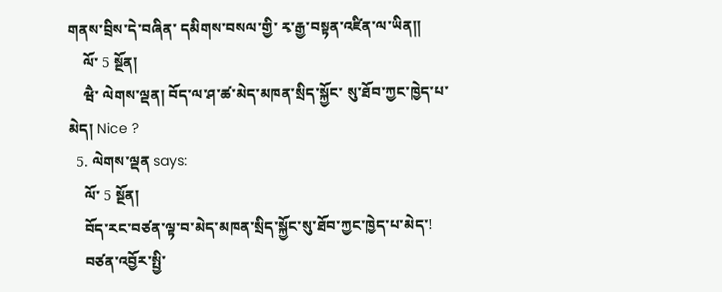གནས་བྲིས་དེ་བཞིན་ དམིགས་བསལ་གྱི་ རྭ་རྒྱ་བསྟན་འཛིན་ལ་ཡིན།།
    ལོ་ 5 སྔོན།
    ཝཻ་ ལེགས་ལྡན། བོད་ལ་ཤ་ཚ་མེད་མཁན་སྲིད་སྐྱོང་ སུ་ཐོབ་ཀྱང་ཁྱེད་པ་མེད། Nice ?
  5. ལེགས་ལྡན says:
    ལོ་ 5 སྔོན།
    བོད་རང་བཙན་ལྟ་བ་མེད་མཁན་སྲིད་སྐྱོང་སུ་ཐོབ་ཀྱང་ཁྱེད་པ་མེད་!
    བཙན་འབྱོར་སྤྱི་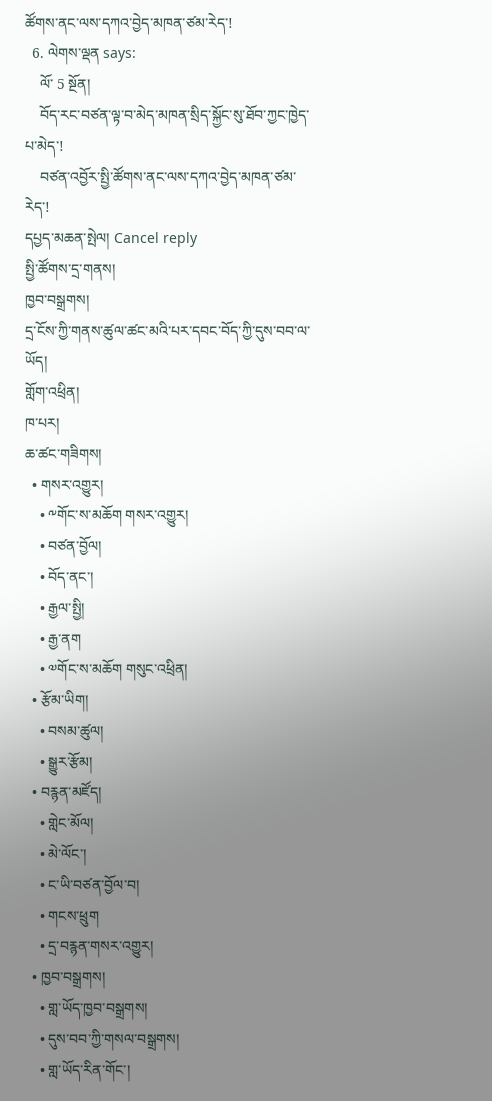ཚོགས་ནང་ལས་དཀའ་བྱེད་མཁན་ཙམ་རེད་!
  6. ལེགས་ལྡན says:
    ལོ་ 5 སྔོན།
    བོད་རང་བཙན་ལྟ་བ་མེད་མཁན་སྲིད་སྐྱོང་སུ་ཐོབ་ཀྱང་ཁྱེད་པ་མེད་!
    བཙན་འབྱོར་སྤྱི་ཚོགས་ནང་ལས་དཀའ་བྱེད་མཁན་ཙམ་རེད་!
དཔྱད་མཆན་སྤེལ། Cancel reply
སྤྱི་ཚོགས་དྲ་གནས།
ཁྱབ་བསྒྲགས།
དྲ་ངོས་ཀྱི་གནས་ཚུལ་ཚང་མའི་པར་དབང་བོད་ཀྱི་དུས་བབ་ལ་ཡོད།
གློག་འཕྲིན།
ཁ་པར།
ཆ་ཚང་གཟིགས།
  • གསར་འགྱུར།
    • ༸གོང་ས་མཆོག གསར་འགྱུར།
    • བཙན་བྱོལ།
    • བོད་ནང་།
    • རྒྱལ་སྤྱི།
    • རྒྱ་ནག
    • ༧གོང་ས་མཆོག གསུང་འཕྲིན།
  • རྩོམ་ཡིག།
    • བསམ་ཚུལ།
    • སྒྱུར་རྩོམ།
  • བརྙན་མཛོད།
    • གླེང་མོལ།
    • མེ་ལོང་།
    • ང་ཡི་བཙན་བྱོལ་བ།
    • གངས་ཕྲུག
    • དྲ་བརྙན་གསར་འགྱུར།
  • ཁྱབ་བསྒྲགས།
    • གླ་ཡོད་ཁྱབ་བསྒྲགས།
    • དུས་བབ་ཀྱི་གསལ་བསྒྲགས།
    • གླ་ཡོད་རིན་གོང་།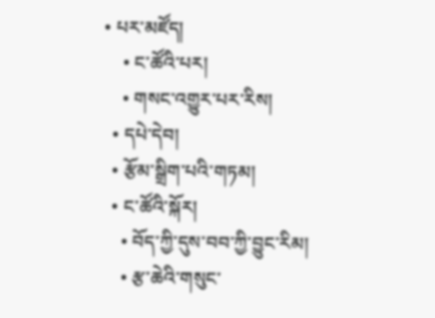• པར་མཛོད།
    • ང་ཚོའི་པར།
    • གསང་འགྱུར་པར་རིས།
  • དཔེ་དེབ།
  • རྩོམ་སྒྲིག་པའི་གཏམ།
  • ང་ཚོའི་སྐོར།
    • བོད་ཀྱི་དུས་བབ་ཀྱི་བྱུང་རིམ།
    • རྩ་ཆེའི་གསུང་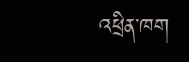འཕྲིན་ཁག